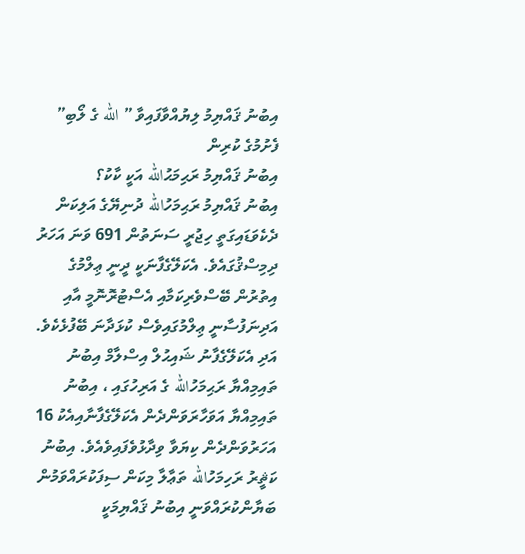އިބުނު ޤައްޔިމު ލިޔުއްވާފައިވާ ” الله ގެ ލޯބި”
ފެށުމުގެ ކުރިން
އިބުނު ޤައްޔިމު ރަޙިމަޙުالله އަކީ ކާކު؟
އިބުނު ޤައްޔިމު ރަޙިމަހުالله ދުނިޔޭގެ އަލިކަން ދެކެވަޑައިގަތީ ހިޖުރީ ސަނަތުން 691 ވަނަ އަހަރު ދިމިސްޤުގައެވެ. އެކަލޭގެފާނަކީ ދީނީ ޢިލްމުގެ އިތުރުން ބޭސްވެރިކަމާއި އެސްޓުރޮނޮމީ އާއި އަދިނަފުސާނީ ޢިލްމުގައިވެސް ކުޅަދާނަ ބޭފުޅެކެވެ. އަދި އެކަލޭގެފާނު ޝައިޙުލް އިސްލާމް އިބުނު ތައިމިއްޔާ ރަޙިމަހުالله ގެ އަރިހުގައި ، އިބުނު ތައިމިއްޔާ އަވަހާރަވަންދެން އެކަލޭގެފާނާއިއެކު 16 އަހަރުވަންދެން ކިޔަވާ ވިދާޅުވެފައިވެއެވެ. އިބުނު ކަޘީރު ރަހިމަހުالله ތަޢާލާ މިކަން ސިފަކުރައްވަމުން ބަޔާންކުރައްވަނީ އިބުނު ޤައްޔިމަކީ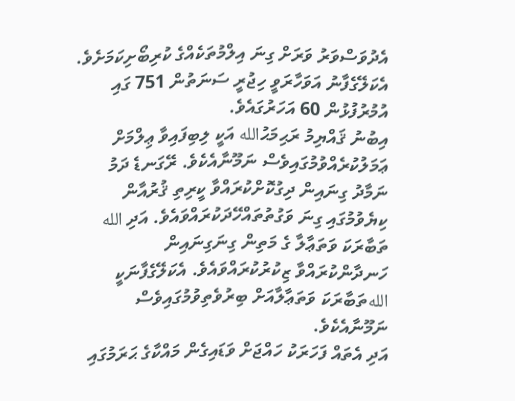އެދުވަސްވަރު ވަރަށް ގިނަ އިލްމުތަކެއްގެ ކުރިބޯށިކަމަށެވެ. އެކަލޭގެފާނު އަވަހާރަވީ ހިޖުރީ ސަނަތުން 751 ގައި އުމުރުފުޅުން 60 އަހަރުގައެވެ.
އިބުނު ޤައްޔިމު ރަޙިމަޙުالله އަކީ ލިބިފައިވާ ޢިލްމަށް ޢަމަލުކުރެއްވުމުގައިވެސް ނަމޫނާއެކެވެ. ރޭގަނޑެ ދަމު ނަމާދު ގިނައިން ދިގުކޮށްކުރައްވާ ކީރިތި ޤުރުއާން ކިޔެވުމުގައި ގިނަ ވަގުތުތައްހޭދަކުރައްވައެވެ. އަދި الله ތަބާރަކަ ވަތަޢާލާ ގެ މަތިން ގިނަގިނައިން ހަނދާންކުރައްވާ ޒިކުރުކުރައްވައެވެ. އެކަލޭގެފާނަކީ اللهތަބާރަކަ ވަތަޢާލާއަށް ބިރުވެތިވުމުގައިވެސް ނަމޫނާއެކެވެ.
އަދި އެތައް ފަހަރަކު ހައްޖަށް ވަޑައިގެން މައްކާގެ ޙަރަމުގައި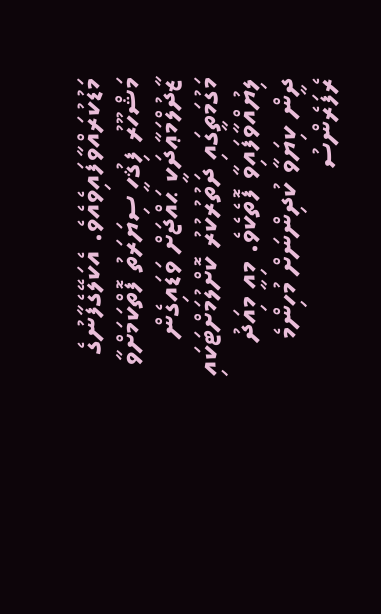މަޑުކުރައްވާފައިވެއެވެ. އެކަލޭގެފާނުގެ މަޝްހޫރު ފިޤުހީ ސިޔަރަތު ފޮތްކަމަށްވާ ޒާދުލްމަޢާދަކީ ޙައްޖަށް ވަޑައިގެން މަގުމަތީގައި ދަތުރުކުރު ކޮށްލުމަށްޓަކައި ލިޔުއްވާފައިވާ ފޮތެކެވެ. މިއީ މިއަދު ދީން ކިޔަވާ ކުދިންނަށް މުހިންމެ ރެފަރެންސު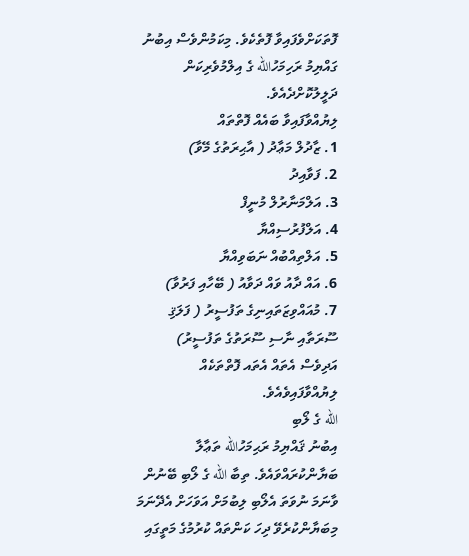ފޮތަކަށްވެފައިވާ ފޮތެކެވެ. މިކަމުންވެސް އިބުނު ގައްޔިމު ރަހިމަހުالله ގެ އިލްމުވެރިކަން ދަލީލުކޮށްދެއެވެ.
ލިޔުއްވާފައިވާ ބައެއް ފޮތްތައް
1. ޒާދުލް މަޢާދު ( އާޙިރަތުގެ މޭވާ)
2. ފަވާއިދު
3. އަލްމަނާރުލް މުނީފް
4. އަލްފުރުސިއްޔާ
5. އަލްތިއްބުއް ނަބަވިއްޔާ
6. އައް ދާއު ވައް ދަވާއު ( ބޭހާއި ފަރުވާ)
7. މުއައްވިޒަތައިނިގެ ތަފުސީރު ( ފަލަޤި ސޫރަތާއި ނާސި ސޫރަތުގެ ތަފުސީރު)
އަދިވެސް އެތައް އެތައ ފޮތްތަކެއް ލިޔުއްވާފައިވެއެވެ.
الله ގެ ލޯބި
އިބުނު ޤައްޔިމު ރަޙިމަހުالله ތަޢާލާ ބަޔާންކުރައްވައެވެ. ތިބާ الله ގެ ލޯބި ބޭނުން ވާނަމަ ނުވަތަ އެލޯބި ލިބުމަށް އަވަހަށް އެދޭނަމަ މިބަޔާންކުރެވޭ ދިހަ ކަންތައް ކުރުމުގެ މަތީގައި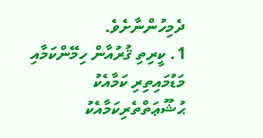ދެމިހުންނާށެވެ.
1. ކީރިތި ޤުރުއާން ހިމޭންކަމާއި މަޑުމައިތިރި ކަމާއެކު ޙުޝޫޢަތްތެރިކަމާއެކު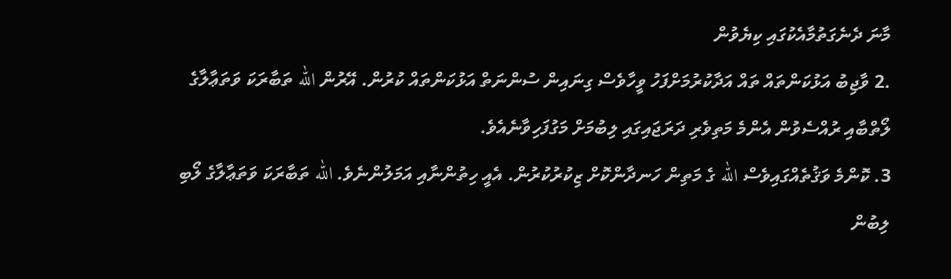މާނަ ދެނެގަތުމާއެކުގައި ކިޔެވުން
.2 ވާޖިބު އަޅުކަންތައް ތައް އަދާކުރުމަށްފަހު ވީހާވެސް ގިނައިން ސުންނަތް އަޅުކަންތައް ކުރުން. އޭރުން الله ތަބާރަކަ ވަތަޢާލާގެ ލޯތްބާއި ރުއްސެވުން އެންމެ މަތިވެރި ދަރަޖައިގައި ލިބުމަށް މަގުފަހިވާނެއެވެ.
3. ކޮންމެ ވަޤުތެއްގައިވެސް الله ގެ މަތިން ހަނދާންކޮށް ޒިކުރުކުރުން. އެއީ ހިތުންނާއި އަމަލުންނެވެ. الله ތަބާރަކަ ވަތަޢާލާގެ ލޯބި ލިބުން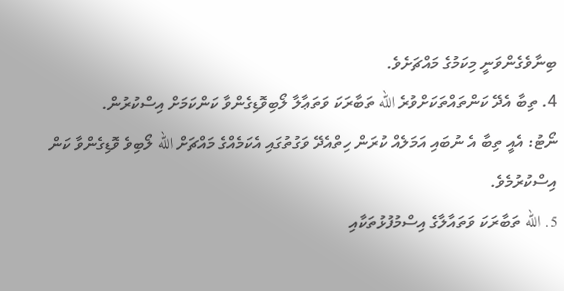ބިނާވެގެންވަނީ މިކަމުގެ މައްޗަށެވެ.
4. ތިބާ އެދޭ ކަންތައްތަކަށްވުރެ الله ތަބާރަކަ ވަތަޢާލާ ލޯބިވޮޑިގެންވާ ކަންކަމަށް އިސްކުރުން.
ނޯޓު: އެއީ ތިބާ އެ ނުބައި އަމަލެއް ކުރަން ހިތްއެދޭ ވަގުތުގައި އެކަމެއްގެ މައްޗަށް الله ލޯބިވެ ވޮޑިގެންވާ ކަން އިސްކުރުމެވެ.
5. الله ތަބާރަކަ ވަތައާލާގެ އިސްމުފުޅުތަކާއި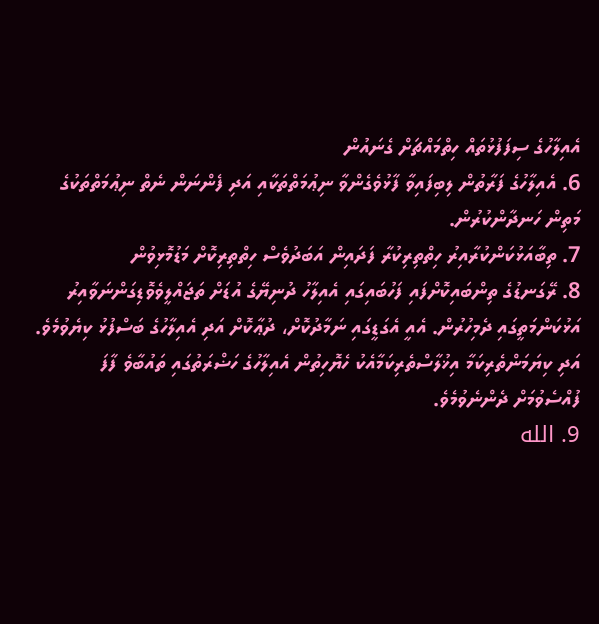އެއިލާހުގެ ސިފަފުޅުތައް ހިތްމައްޗަށް ގެނައުން
6. އެއިލާހުގެ ފަރާތުން ލިބިފައިވާ ފާޅުވެގެންވާ ނިޢުމަތްތަކާއި އަދި ފެންނަން ނެތް ނިޢުމަތްތަކުގެ މަތިން ހަނދާންކުރުން.
7. ތިބާއަޅުކަންކުރާއިރު ހިތްތިރިކުރާ ފަދައިން އަބަދުވެސް ހިތްތިރިކޮށް މަޑުމޮޅިވުން
8. ރޭގަނޑުގެ ތިންބައިކޮށްފައި ފަހުބައިގައި އެއިލާހު ދުނިޔޭގެ އުޑަށް ތަޖައްލީވެވޮޑިގަންނަވާއިރު އަޅުކަންމަތީގައި ދެމިހުރުން. އެއީ އެގަޑީގައި ނަމާދުކޮށް، ދުޢާކޮށް އަދި އެއިލާހުގެ ބަސްފުޅު ކިޔެވުމެވެ. އަދި ކިޔަމަންތެރިކަމާ އިޚުލާސްތެރިކަމާއެކު ހެޔޮހިތުން އެއިލާހުގެ ހަޟްރަތުގައި ތައުބާވެ ފާފަ ފުއްސެވުމަށް ދެންނެވުމެވެ.
9. الله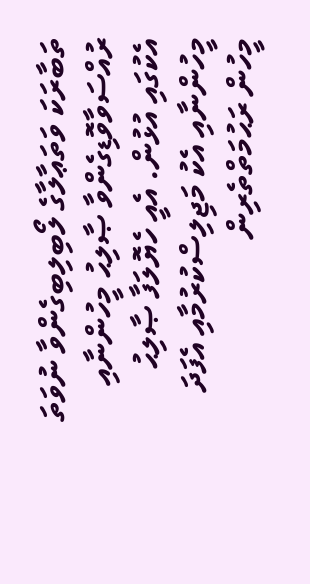ތަބާރަކަ ވަތަޢާލާގެ ލޯބިލިބިގެންވާ ނުވަތަ ރުއްސަވާވޮޑިގެންވާ ޞާލިޙު މީހުންނާއި އެކުގައި އުޅުން. އެއީ ހެޔޮލަފާ ޞާލިޙު މީހުންނާއި އެކު މަޖިލިސްކުރުމާއި އެފަދަ މީހުން ރަޙުމަތްތެރިން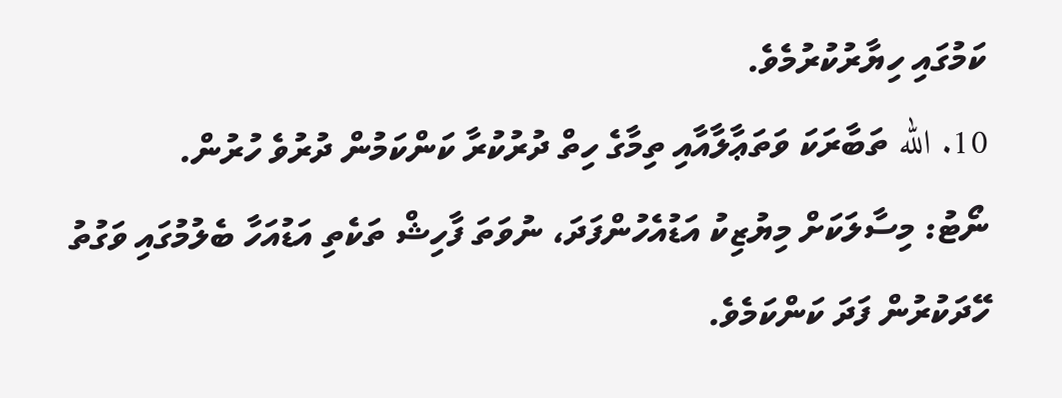ކަމުގައި ހިޔާރުކުރުމެވެ.
10. الله ތަބާރަކަ ވަތަޢާލާއާއި ތިމާގެ ހިތް ދުރުކުރާ ކަންކަމުން ދުރުވެ ހުރުން.
ނޯޓު: މިސާލަކަށް މިޔުޒިކު އަޑުއެހުންފަދަ، ނުވަތަ ފާހިޝް ތަކެތި އަޑުއަހާ ބެލުމުގައި ވަގުތު ހޭދަކުރުން ފަދަ ކަންކަމެވެ.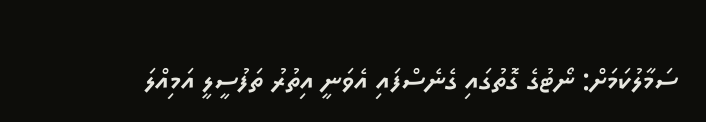ސަމާލުކަމަށް: ނޯޓުގެ ގޮތުގައި ގެނެސްފައި އެވަނީ އިތުރު ތަފުސީލީ އަމިއްލަ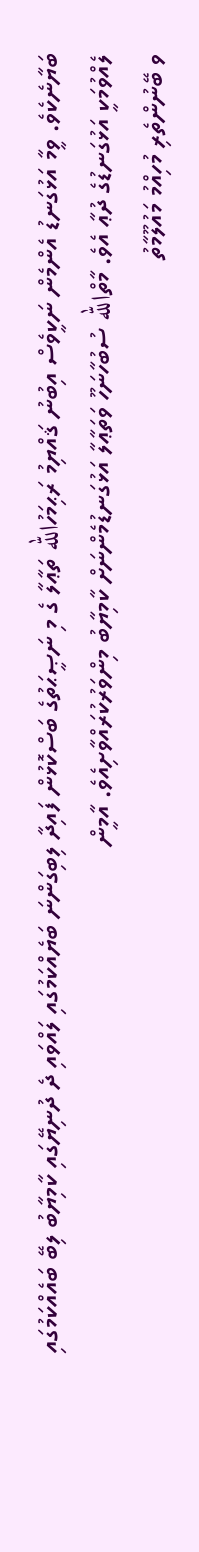ބަޔާނެކެވެ. ވީމާ އަޅުގަނޑު އެންމެން ނަކީވެސް އިބުނު ޤައްޔިމު ރަޙިމަހުالله ތަޢާލާ ގެ މި ނަޞީޙަތުގެ ބަސްކޮޅުން ފައިދާ ލިބިގަންނަ ބަޔެއްކަމުގައި ލައްވައި ދެ ދުނިޔޭގައި ކާމިޔާބު ލިބޭ ބައެއްކަމުގައި ލެއްވުމަކީ އަޅުގަނޑުގެ ދުޢާ އެވެ. މާތްالله ސުބުހާނަހޫ ވަތަޢާލާ އަޅުގަނޑުމެންނަށް ކާމިޔާބު މިންވަރުކުރައްވާށިއެވެ. އާމީން
ވ ބޭނުންތެރި މުހިއްމު މައުލޫމާތު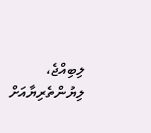ލިބިއްޖެ، ލިޔުންތެރިޔާއަށް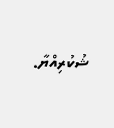ޝުކުރިއްޔާ.